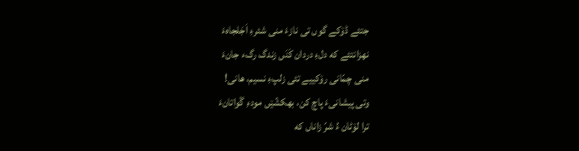جتئے ڈۆکے گوں تی نازءَ منی شئرءِ اَجَلجاهءَ
نهزانتئے که دلءِ دردان کَنَں زندگ رگء جانءَ
منی چمّانی رۆکییے تئی زلپءِ نسیم، هانی!
وتی پیشانیءَ پاچ کن، بهکشّێں مودءِ گْواتانءَ
ترا لۆٹان ءُ شرّ زاناں که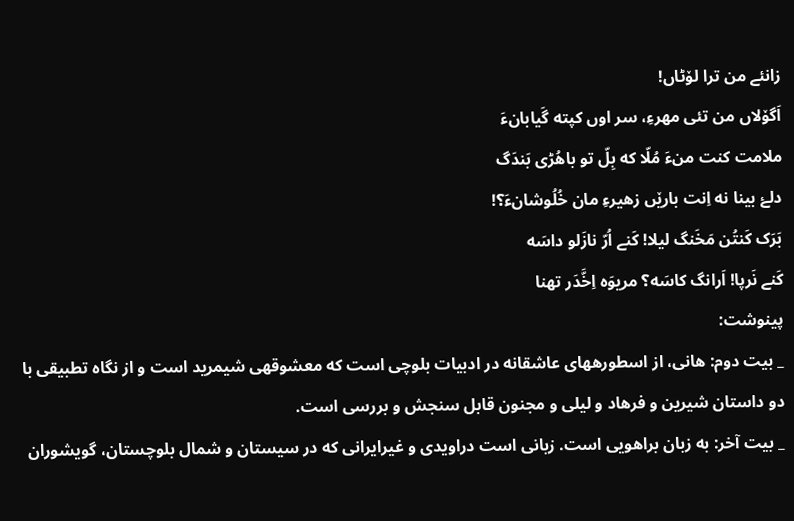زانئے من ترا لۆٹاں!
اَگۆلاں من تئی مهرءِ، سر اوں کپته گَیابانءَ
ملامت کنت منءَ مُلّا که بِلّ تو باهُڑی بَندَگ
دلۓ بینا نه اِنت بارێں زهیرءِ مان خُلُوشانءَ؟!
بَرَک کَنتُن مَخَنگ لیلا! کَنے اُرّ نازَلو داسَه
کَنے نَرپا! اَرانگ کاسَه؟ مریوَه اِخَّدَر تهنا
پینوشت:
_ بیت دوم: هانی، از اسطورههای عاشقانه در ادبیات بلوچی است که معشوقهی شیمرید است و از نگاه تطبیقی با دو داستان شیرین و فرهاد و لیلی و مجنون قابل سنجش و بررسی است.
_ بیت آخر: به زبان براهویی است. زبانی است دراویدی و غیرایرانی که در سیستان و شمال بلوچستان، گویشوران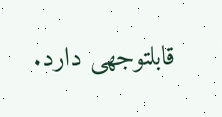قابلتوجهی دارد.